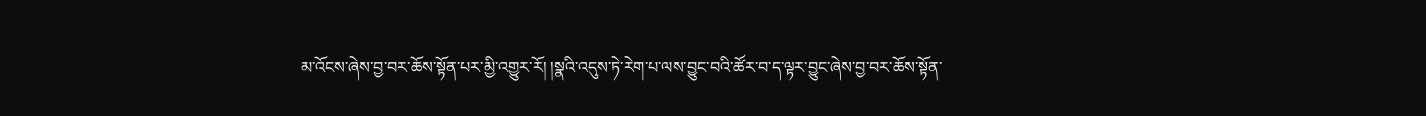མ་འོངས་ཞེས་བྱ་བར་ཆོས་སྟོན་པར་མྱི་འགྱུར་རོ། །སྣའི་འདུས་ཏེ་རེག་པ་ལས་བྱུང་བའི་ཚོར་བ་ད་ལྟར་བྱུང་ཞེས་བྱ་བར་ཆོས་སྟོན་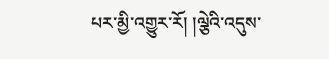པར་མྱི་འགྱུར་རོ། །ལྕེའི་འདུས་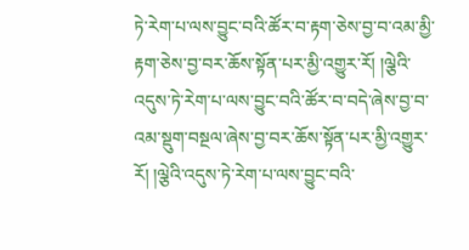ཏེ་རེག་པ་ལས་བྱུང་བའི་ཚོར་བ་རྟག་ཅེས་བྱ་བ་འམ་མྱི་རྟག་ཅེས་བྱ་བར་ཆོས་སྟོན་པར་མྱི་འགྱུར་རོ། །ལྕེའི་འདུས་ཏེ་རེག་པ་ལས་བྱུང་བའི་ཚོར་བ་བདེ་ཞེས་བྱ་བ་འམ་སྡུག་བསྔལ་ཞེས་བྱ་བར་ཆོས་སྟོན་པར་མྱི་འགྱུར་རོ། །ལྕེའི་འདུས་ཏེ་རེག་པ་ལས་བྱུང་བའི་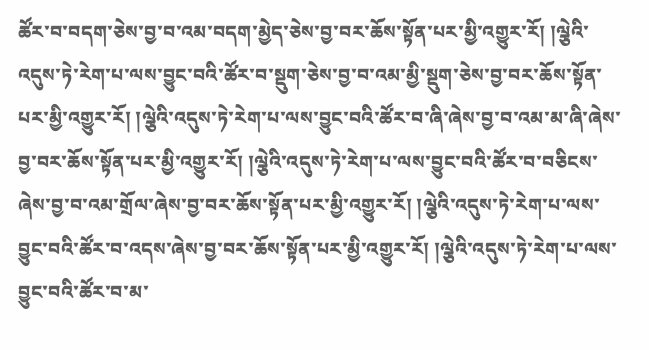ཚོར་བ་བདག་ཅེས་བྱ་བ་འམ་བདག་མྱེད་ཅེས་བྱ་བར་ཆོས་སྟོན་པར་མྱི་འགྱུར་རོ། །ལྕེའི་འདུས་ཏེ་རེག་པ་ལས་བྱུང་བའི་ཚོར་བ་སྡུག་ཅེས་བྱ་བ་འམ་མྱི་སྡུག་ཅེས་བྱ་བར་ཆོས་སྟོན་པར་མྱི་འགྱུར་རོ། །ལྕེའི་འདུས་ཏེ་རེག་པ་ལས་བྱུང་བའི་ཚོར་བ་ཞི་ཞེས་བྱ་བ་འམ་མ་ཞི་ཞེས་བྱ་བར་ཆོས་སྟོན་པར་མྱི་འགྱུར་རོ། །ལྕེའི་འདུས་ཏེ་རེག་པ་ལས་བྱུང་བའི་ཚོར་བ་བཅིངས་ཞེས་བྱ་བ་འམ་གྲོལ་ཞེས་བྱ་བར་ཆོས་སྟོན་པར་མྱི་འགྱུར་རོ། །ལྕེའི་འདུས་ཏེ་རེག་པ་ལས་བྱུང་བའི་ཚོར་བ་འདས་ཞེས་བྱ་བར་ཆོས་སྟོན་པར་མྱི་འགྱུར་རོ། །ལྕེའི་འདུས་ཏེ་རེག་པ་ལས་བྱུང་བའི་ཚོར་བ་མ་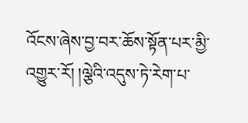འོངས་ཞེས་བྱ་བར་ཆོས་སྟོན་པར་མྱི་འགྱུར་རོ། །ལྕེའི་འདུས་ཏེ་རེག་པ་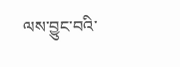ལས་བྱུང་བའི་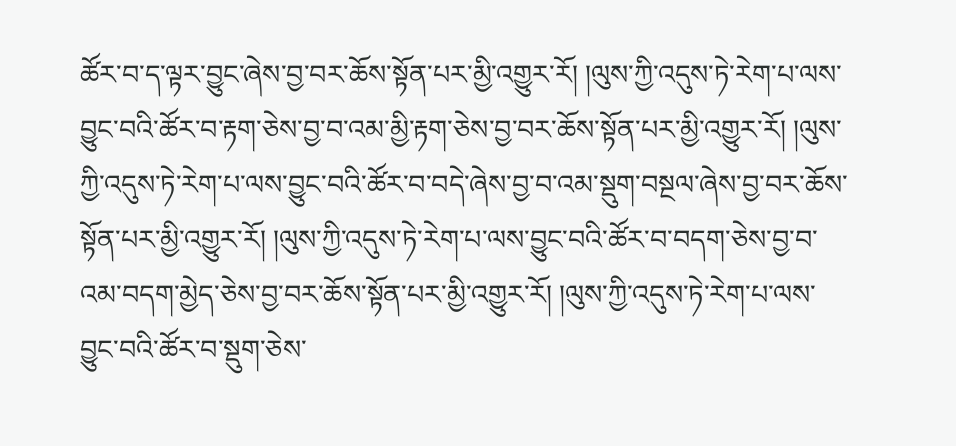ཚོར་བ་ད་ལྟར་བྱུང་ཞེས་བྱ་བར་ཆོས་སྟོན་པར་མྱི་འགྱུར་རོ། །ལུས་ཀྱི་འདུས་ཏེ་རེག་པ་ལས་བྱུང་བའི་ཚོར་བ་རྟག་ཅེས་བྱ་བ་འམ་མྱི་རྟག་ཅེས་བྱ་བར་ཆོས་སྟོན་པར་མྱི་འགྱུར་རོ། །ལུས་ཀྱི་འདུས་ཏེ་རེག་པ་ལས་བྱུང་བའི་ཚོར་བ་བདེ་ཞེས་བྱ་བ་འམ་སྡུག་བསྔལ་ཞེས་བྱ་བར་ཆོས་སྟོན་པར་མྱི་འགྱུར་རོ། །ལུས་ཀྱི་འདུས་ཏེ་རེག་པ་ལས་བྱུང་བའི་ཚོར་བ་བདག་ཅེས་བྱ་བ་འམ་བདག་མྱེད་ཅེས་བྱ་བར་ཆོས་སྟོན་པར་མྱི་འགྱུར་རོ། །ལུས་ཀྱི་འདུས་ཏེ་རེག་པ་ལས་བྱུང་བའི་ཚོར་བ་སྡུག་ཅེས་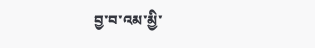བྱ་བ་འམ་མྱི་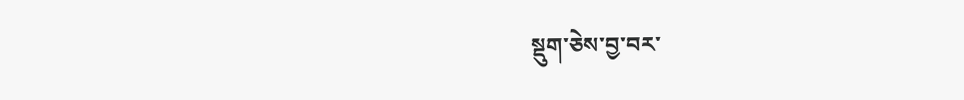སྡུག་ཅེས་བྱ་བར་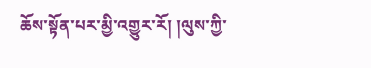ཆོས་སྟོན་པར་མྱི་འགྱུར་རོ། །ལུས་ཀྱི་